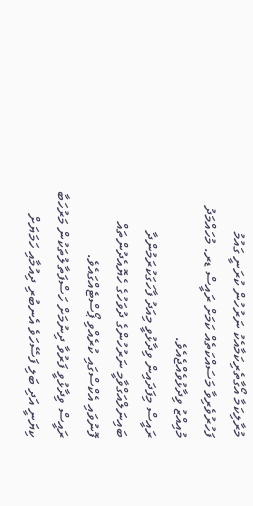މުރާލިކަމާ އޯގާތެރިކަމާއެކު ނަރުހުން ކުރަނީ ގައުމު ފަހުރުވެރިވާ މަސައްކަތެއް ކަމަށް ރައީސް ޑރ. މުހައްމަދު މުއިއްޒު ވިދާޅުވެއްޖެއެވެ.
ރައީސް މިފަދައިން ވިދާޅުވީ މިއަދު ފާހަގަކުރަމުންދާ ބައިނަލްއަގްވާމީ ނަރުހުންގެ ދުވަހުގެ ހެޔޮއެދުންތައް ފޮނުވައި އެކްސްގައި ކުރެއްވި ޕޯސްޓެއްގައެވެ.
ރައީސް ވިދާޅުވީ ފަރުވާ ދިނުމަށް ހަސްފަތާލުތަކުން މަރުހަބާ ކިޔަނީ އަދި ބަލި ފަސޭހަވެ އެނބުރި ދިއުމާއި ހަމަޔަށް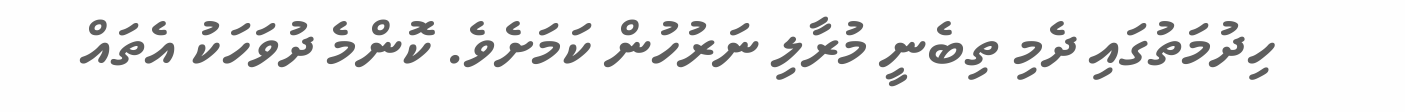ހިދުމަތުގައި ދެމި ތިބެނީ މުރާލި ނަރުހުން ކަމަށެވެ. ކޮންމެ ދުވަހަކު އެތައް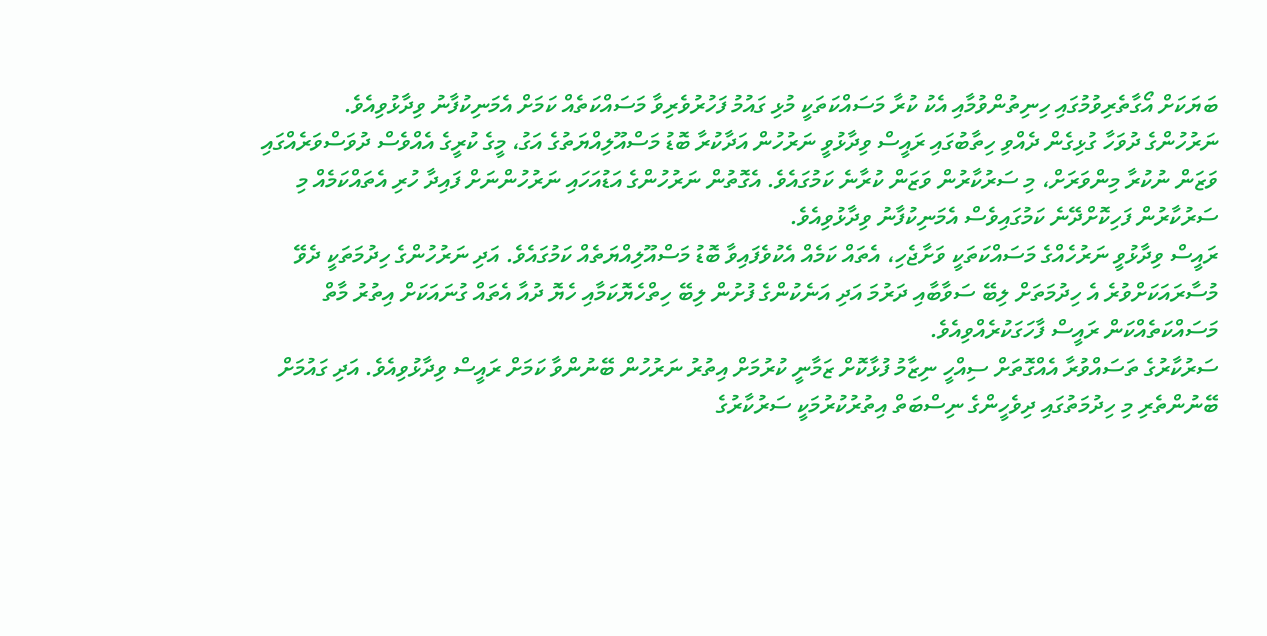ބަޔަކަށް އޯގާތެރިވުމުގައި ހިނިތުންވުމާއި އެކު ކުރާ މަސައްކަތަކީ މުޅި ގައުމު ފަހުރުވެރިވާ މަސައްކަތެއް ކަމަށް އެމަނިކުފާނު ވިދާޅުވިއެވެ.
ނަރުހުންގެ ދުވަހާ ގުޅިގެން ދެއްވި ހިތާބުގައި ރައީސް ވިދާޅުވީ ނަރުހުން އަދާކުރާ ބޮޑު މަސްއޫލިއްޔަތުގެ އަގު، މީގެ ކުރީގެ އެއްވެސް ދުވަސްވަރެއްގައި ވަޒަން ނުކުރާ މިންވަރަށް، މި ސަރުކާރުން ވަޒަން ކުރާނެ ކަމުގައެވެ. އެގޮތުން ނަރުހުންގެ އަޑުއަހައި ނަރުހުންނަށް ފައިދާ ހުރި އެތައްކަމެއް މި ސަރުކާރުން ފަހިކޮށްދޭނެ ކަމުގައިވެސް އެމަނިކުފާނު ވިދާޅުވިއެވެ.
ރައީސް ވިދާޅުވީ ނަރުހެއްގެ މަސައްކަތަކީ ވަށާޖެހި، އެތައް ކަމެއް އެކުވެފައިވާ ބޮޑު މަސްއޫލިއްޔަތެއް ކަމުގައެވެ. އަދި ނަރުހުންގެ ހިދުމަތަކީ ދެވޭ މުސާރައަކަށްވުރެ އެ ހިދުމަތަށް ލިބޭ ސަވާބާއި ދަރުމަ އަދި އަނެކުންގެ ފުށުން ލިބޭ ހިތްހެޔޮކަމާއި ހެޔޮ ދުއާ އެތައް ގުނައަކަށް އިތުރު މާތް މަސައްކަތެއްކަން ރައީސް ފާހަގަކުރެއްވިއެވެ.
ސަރުކާރުގެ ތަސައްވުރާ އެއްގޮތަށް ސިއްހީ ނިޒާމު ފުޅާކޮށް ޒަމާނީ ކުރުމަށް އިތުރު ނަރުހުން ބޭނުންވާ ކަމަށް ރައީސް ވިދާޅުވިއެވެ. އަދި ގައުމަށް ބޭނުންތެރި މި ހިދުމަތުގައި ދިވެހީންގެ ނިސްބަތް އިތުރުކުރުމަކީ ސަރުކާރުގެ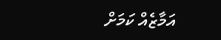އަމާޒެއް ކަމަށް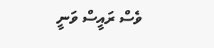ވެސް ރައީސް ވަނީ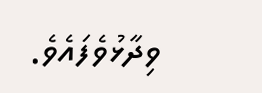ވިދާޅުވެފައެވެ.